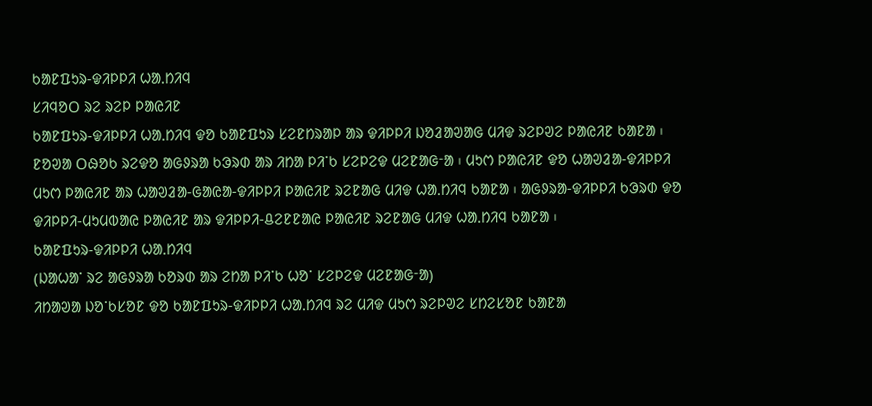ᱠᱟᱱᱯᱩᱨ-ᱫᱤᱞᱞᱤ ᱦᱟᱹᱴᱤᱧ
ᱥᱤᱧᱚᱛ ᱨᱮ ᱨᱮᱞ ᱞᱟᱭᱤᱱ
ᱠᱟᱱᱯᱩᱨ-ᱫᱤᱞᱞᱤ ᱦᱟᱹᱴᱤᱧ ᱫᱚ ᱠᱟᱱᱯᱩᱨ ᱥᱮᱱᱴᱨᱟᱞ ᱟᱨ ᱫᱤᱞᱞᱤ ᱡᱚᱲᱟᱣᱟᱜ ᱢᱤᱫ ᱨᱮᱞᱣᱮ ᱞᱟᱭᱤᱱ ᱠᱟᱱᱟ ᱾ ᱱᱚᱣᱟ ᱛᱷᱚᱠ ᱨᱮᱫᱚ ᱟᱜᱽᱨᱟ ᱠᱳᱨᱰ ᱟᱨ ᱤᱴᱟ ᱞᱤᱸᱠ ᱥᱮᱞᱮᱫ ᱢᱮᱱᱟᱜᱼᱟ ᱾ ᱢᱩᱬ ᱞᱟᱭᱤᱱ ᱫᱚ ᱦᱟᱣᱲᱟ-ᱫᱤᱞᱞᱤ ᱢᱩᱬ ᱞᱟᱭᱤᱱ ᱟᱨ ᱦᱟᱣᱲᱟ-ᱜᱟᱭᱟ-ᱫᱤᱞᱞᱤ ᱞᱟᱭᱤᱱ ᱨᱮᱱᱟᱜ ᱢᱤᱫ ᱦᱟᱹᱴᱤᱧ ᱠᱟᱱᱟ ᱾ ᱟᱜᱽᱨᱟ-ᱫᱤᱞᱞᱤ ᱠᱳᱨᱰ ᱫᱚ ᱫᱤᱞᱞᱤ-ᱢᱩᱢᱵᱟᱭ ᱞᱟᱭᱤᱱ ᱟᱨ ᱫᱤᱞᱞᱤ-ᱪᱮᱱᱱᱟᱭ ᱞᱟᱭᱤᱱ ᱨᱮᱱᱟᱜ ᱢᱤᱫ ᱦᱟᱹᱴᱤᱧ ᱠᱟᱱᱟ ᱾
ᱠᱟᱱᱯᱩᱨ-ᱫᱤᱞᱞᱤ ᱦᱟᱹᱴᱤᱧ
(ᱡᱟᱦᱟᱸ ᱨᱮ ᱟᱜᱽᱨᱟ ᱠᱚᱨᱰ ᱟᱨ ᱮᱴᱟ ᱞᱤᱸᱠ ᱦᱚᱸ ᱥᱮᱞᱮᱫ ᱢᱮᱱᱟᱜᱼᱟ)
ᱤᱴᱟᱣᱟ ᱡᱚᱸᱠᱥᱚᱱ ᱫᱚ ᱠᱟᱱᱯᱩᱨ-ᱫᱤᱞᱞᱤ ᱦᱟᱹᱴᱤᱧ ᱨᱮ ᱢᱤᱫ ᱢᱩᱬ ᱨᱮᱞᱣᱮ ᱥᱴᱮᱥᱚᱱ ᱠᱟᱱᱟ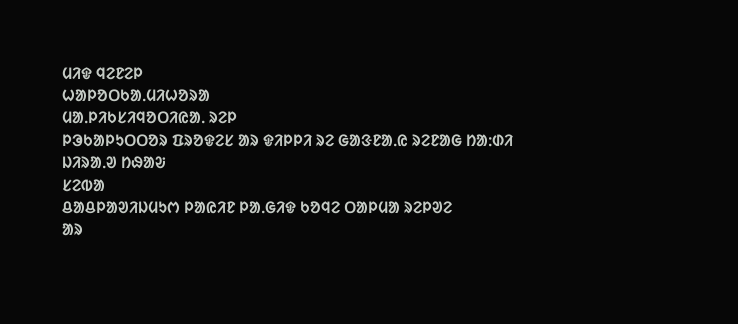ᱢᱤᱫ ᱧᱮᱱᱮᱞ
ᱦᱟᱞᱚᱛᱠᱟᱹᱢᱤᱦᱚᱨᱟ
ᱢᱟᱹᱞᱤᱠᱥᱤᱧᱚᱛᱤᱭᱟᱹ ᱨᱮᱞ
ᱞᱳᱠᱟᱞᱩᱛᱛᱚᱨ ᱯᱨᱚᱫᱮᱥ ᱟᱨ ᱫᱤᱞᱞᱤ ᱨᱮ ᱜᱟᱝᱱᱟᱹᱭ ᱨᱮᱱᱟᱜ ᱴᱟᱺᱰᱤ
ᱡᱤᱨᱟᱹᱣ ᱴᱷᱟᱶ
ᱥᱮᱵᱟ
ᱪᱟᱪᱞᱟᱣᱤᱡᱢᱩᱬ ᱞᱟᱭᱤᱱ ᱞᱟᱹᱜᱤᱫ ᱠᱚᱧᱮ ᱛᱟᱞᱢᱟ ᱨᱮᱞᱣᱮ
ᱟᱨ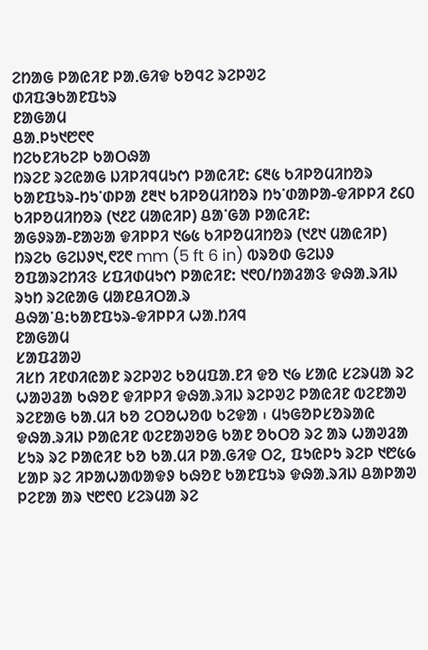ᱮᱴᱟᱜ ᱞᱟᱭᱤᱱ ᱞᱟᱹᱜᱤᱫ ᱠᱚᱧᱮ ᱨᱮᱞᱣᱮ
ᱰᱤᱯᱳᱠᱟᱱᱯᱩᱨ
ᱱᱟᱜᱟᱢ
ᱪᱟᱹᱞᱩ᱑᱘᱖᱖
ᱴᱮᱠᱱᱤᱠᱮᱞ ᱠᱟᱛᱷᱟ
ᱴᱨᱮᱱ ᱨᱮᱭᱟᱜ ᱡᱤᱞᱤᱧᱢᱩᱬ ᱞᱟᱭᱤᱱ: ᱔᱓᱕ ᱠᱤᱞᱚᱢᱤᱴᱚᱨ
ᱠᱟᱱᱯᱩᱨ-ᱴᱩᱸᱰᱞᱟ ᱒᱓᱑ ᱠᱤᱞᱚᱢᱤᱴᱚᱨ ᱴᱩᱸᱰᱟᱞᱟ-ᱫᱤᱞᱞᱤ ᱒᱔᱐ ᱠᱤᱞᱚᱢᱤᱴᱚᱨ (᱑᱒᱗ ᱢᱟᱭᱤᱞ) ᱪᱟᱸᱜᱟ ᱞᱟᱭᱤᱱ:
ᱟᱜᱽᱨᱟ-ᱱᱟᱶᱟ ᱫᱤᱞᱞᱤ ᱑᱙᱕ ᱠᱤᱞᱚᱢᱤᱴᱚᱨ (᱑᱒᱑ ᱢᱟᱭᱤᱞ)
ᱴᱨᱮᱠ ᱜᱮᱡᱽ᱑,᱖᱗᱖ mm (5 ft 6 in) ᱵᱨᱚᱰ ᱜᱮᱡᱽ
ᱚᱯᱟᱨᱮᱴᱤᱝ ᱥᱯᱤᱰᱢᱩᱬ ᱞᱟᱭᱤᱱ: ᱑᱖᱐/ᱴᱟᱲᱟᱝ ᱫᱷᱟᱹᱨᱤᱡ
ᱨᱩᱴ ᱨᱮᱭᱟᱜ ᱢᱟᱱᱪᱤᱛᱟᱹᱨ
ᱪᱷᱟᱸᱪ:ᱠᱟᱱᱯᱩᱨ-ᱫᱤᱞᱞᱤ ᱦᱟᱹᱴᱤᱧ
ᱱᱟᱜᱟᱢ
ᱥᱟᱯᱲᱟᱣ
ᱤᱥᱴ ᱤᱱᱰᱤᱭᱟᱱ ᱨᱮᱞᱣᱮ ᱠᱚᱢᱯᱟᱹᱱᱤ ᱫᱚ ᱑᱙ ᱥᱟᱭ ᱥᱮᱨᱢᱟ ᱨᱮ ᱦᱟᱣᱲᱟ ᱠᱷᱚᱱ ᱫᱤᱞᱞᱤ ᱫᱷᱟᱹᱨᱤᱡ ᱨᱮᱞᱣᱮ ᱞᱟᱭᱤᱱ ᱵᱮᱱᱟᱣ ᱨᱮᱱᱟᱜ ᱠᱟᱹᱢᱤ ᱠᱚ ᱮᱛᱚᱦᱚᱵ ᱠᱮᱫᱟ ᱾ ᱢᱩᱜᱚᱞᱥᱚᱨᱟᱭ ᱫᱷᱟᱹᱨᱤᱡ ᱞᱟᱭᱤᱱ ᱵᱮᱱᱟᱣᱚᱜ ᱠᱟᱱ ᱚᱠᱛᱚ ᱨᱮ ᱟᱨ ᱦᱟᱣᱲᱟ ᱥᱩᱨ ᱨᱮ ᱞᱟᱭᱤᱱ ᱠᱚ ᱠᱟᱹᱢᱤ ᱞᱟᱹᱜᱤᱫ ᱛᱮ, ᱯᱩᱭᱞᱩ ᱨᱮᱞ ᱑᱘᱕᱙ ᱥᱟᱞ ᱨᱮ ᱤᱞᱟᱦᱟᱵᱟᱫᱽ ᱠᱷᱚᱱ ᱠᱟᱱᱯᱩᱨ ᱫᱷᱟᱹᱨᱤᱡ ᱪᱟᱞᱟᱣ ᱞᱮᱱᱟ ᱟᱨ ᱑᱘᱖᱐ ᱥᱮᱨᱢᱟ ᱨᱮ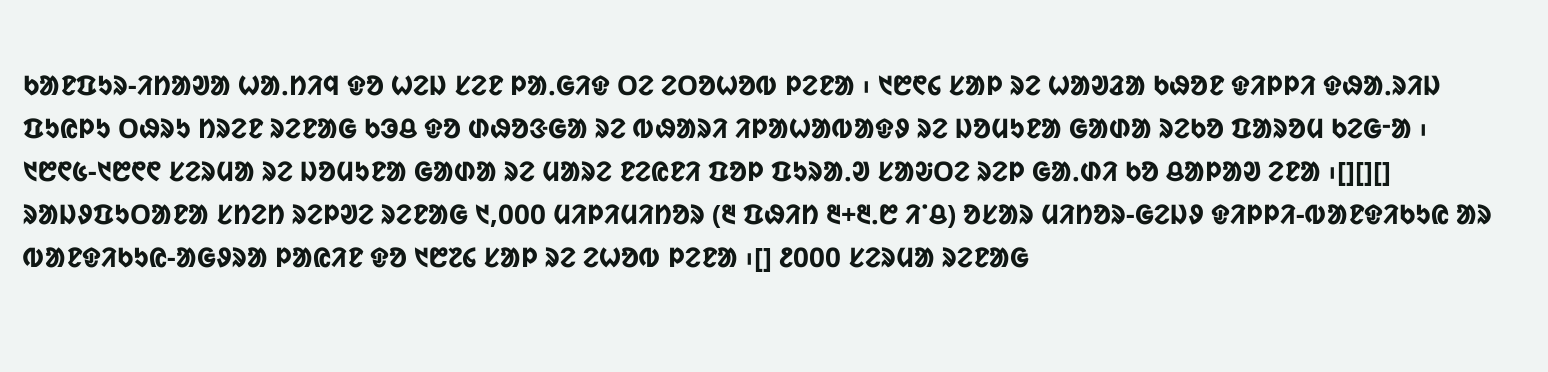ᱠᱟᱱᱯᱩᱨ-ᱤᱴᱟᱣᱟ ᱦᱟᱹᱴᱤᱧ ᱫᱚ ᱦᱮᱡ ᱥᱮᱱ ᱞᱟᱹᱜᱤᱫ ᱛᱮ ᱮᱛᱚᱦᱚᱵ ᱞᱮᱱᱟ ᱾ ᱑᱘᱖᱔ ᱥᱟᱞ ᱨᱮ ᱦᱟᱣᱲᱟ ᱠᱷᱚᱱ ᱫᱤᱞᱞᱤ ᱫᱷᱟᱹᱨᱤᱡ ᱯᱩᱭᱞᱩ ᱛᱷᱨᱩ ᱴᱨᱮᱱ ᱨᱮᱱᱟᱜ ᱠᱳᱪ ᱫᱚ ᱰᱷᱚᱝᱜᱟ ᱨᱮ ᱵᱷᱟᱨᱤ ᱤᱞᱟᱦᱟᱵᱟᱫᱽ ᱨᱮ ᱡᱚᱢᱩᱱᱟ ᱜᱟᱰᱟ ᱨᱮᱠᱚ ᱯᱟᱨᱚᱢ ᱠᱮᱜᱼᱟ ᱾ ᱑᱘᱖᱕-᱑᱘᱖᱖ ᱥᱮᱨᱢᱟ ᱨᱮ ᱡᱚᱢᱩᱱᱟ ᱜᱟᱰᱟ ᱨᱮ ᱢᱟᱨᱮ ᱱᱮᱭᱱᱤ ᱯᱚᱞ ᱯᱩᱨᱟᱹᱣ ᱥᱟᱶᱛᱮ ᱨᱮᱞ ᱜᱟᱹᱰᱤ ᱠᱚ ᱪᱟᱞᱟᱣ ᱮᱱᱟ ᱾[][][]
ᱨᱟᱡᱽᱯᱩᱛᱟᱱᱟ ᱥᱴᱮᱴ ᱨᱮᱞᱣᱮ ᱨᱮᱱᱟᱜ ᱑,᱐᱐᱐ ᱢᱤᱞᱤᱢᱤᱴᱚᱨ (᱓ ᱯᱷᱤᱴ ᱓+᱓ᱹ᱘ ᱤᱸᱪ) ᱚᱥᱟᱨ ᱢᱤᱴᱚᱨ-ᱜᱮᱡᱽ ᱫᱤᱞᱞᱤ-ᱵᱟᱱᱫᱤᱠᱩᱭ ᱟᱨ ᱵᱟᱱᱫᱤᱠᱩᱭ-ᱟᱜᱽᱨᱟ ᱞᱟᱭᱤᱱ ᱫᱚ ᱑᱘᱗᱔ ᱥᱟᱞ ᱨᱮ ᱮᱦᱚᱵ ᱞᱮᱱᱟ ᱾[] ᱒᱐᱐᱐ ᱥᱮᱨᱢᱟ ᱨᱮᱱᱟᱜ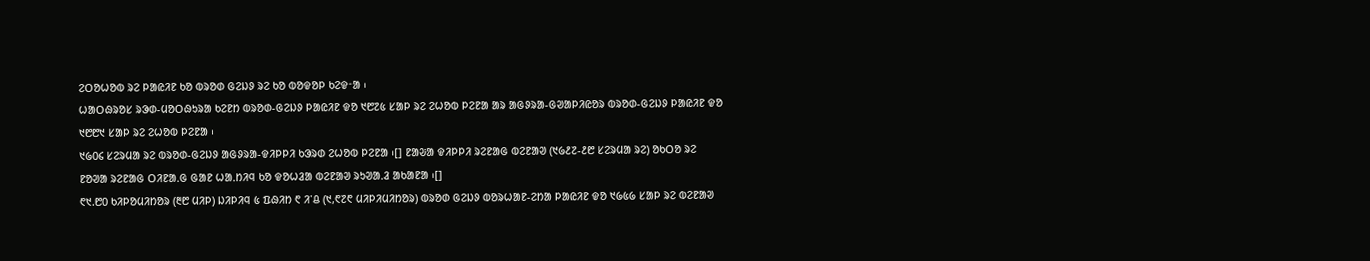ᱮᱛᱚᱦᱚᱵ ᱨᱮ ᱞᱟᱭᱤᱱ ᱠᱚ ᱵᱨᱚᱰ ᱜᱮᱡᱽ ᱨᱮ ᱠᱚ ᱵᱚᱫᱚᱞ ᱠᱮᱫᱼᱟ ᱾
ᱦᱟᱛᱷᱨᱚᱥ ᱨᱳᱰ-ᱢᱚᱛᱷᱩᱨᱟ ᱠᱮᱱᱴ ᱵᱨᱚᱰ-ᱜᱮᱡᱽ ᱞᱟᱭᱤᱱ ᱫᱚ ᱑᱘᱗᱕ ᱥᱟᱞ ᱨᱮ ᱮᱦᱚᱵ ᱞᱮᱱᱟ ᱟᱨ ᱟᱜᱽᱨᱟ-ᱜᱣᱟᱞᱤᱭᱚᱨ ᱵᱨᱚᱰ-ᱜᱮᱡᱽ ᱞᱟᱭᱤᱱ ᱫᱚ ᱑᱘᱘᱑ ᱥᱟᱞ ᱨᱮ ᱮᱦᱚᱵ ᱞᱮᱱᱟ ᱾
᱑᱙᱐᱔ ᱥᱮᱨᱢᱟ ᱨᱮ ᱵᱨᱚᱰ-ᱜᱮᱡᱽ ᱟᱜᱽᱨᱟ-ᱫᱤᱞᱞᱤ ᱠᱳᱨᱰ ᱮᱦᱚᱵ ᱞᱮᱱᱟ ᱾[] ᱱᱟᱶᱟ ᱫᱤᱞᱞᱤ ᱨᱮᱱᱟᱜ ᱵᱮᱱᱟᱣ (᱑᱙᱒᱗-᱒᱘ ᱥᱮᱨᱢᱟ ᱨᱮ) ᱚᱠᱛᱚ ᱨᱮ ᱱᱚᱣᱟ ᱨᱮᱱᱟᱜ ᱛᱤᱱᱟᱹᱜ ᱜᱟᱱ ᱦᱟᱹᱴᱤᱧ ᱠᱚ ᱫᱚᱦᱲᱟ ᱵᱮᱱᱟᱣ ᱨᱩᱣᱟᱹᱲ ᱟᱠᱟᱱᱟ ᱾[]
᱖᱑.᱘᱐ ᱠᱤᱞᱚᱢᱤᱴᱚᱨ (᱓᱘ ᱢᱤᱞ) ᱡᱤᱞᱤᱧ ᱕ ᱯᱷᱤᱴ ᱖ ᱤᱸᱪ (᱑,᱖᱗᱖ ᱢᱤᱞᱤᱢᱤᱴᱚᱨ) ᱵᱨᱚᱰ ᱜᱮᱡᱽ ᱵᱚᱨᱦᱟᱱ-ᱮᱴᱟ ᱞᱟᱭᱤᱱ ᱫᱚ ᱑᱙᱕᱙ ᱥᱟᱞ ᱨᱮ ᱵᱮᱱᱟᱣ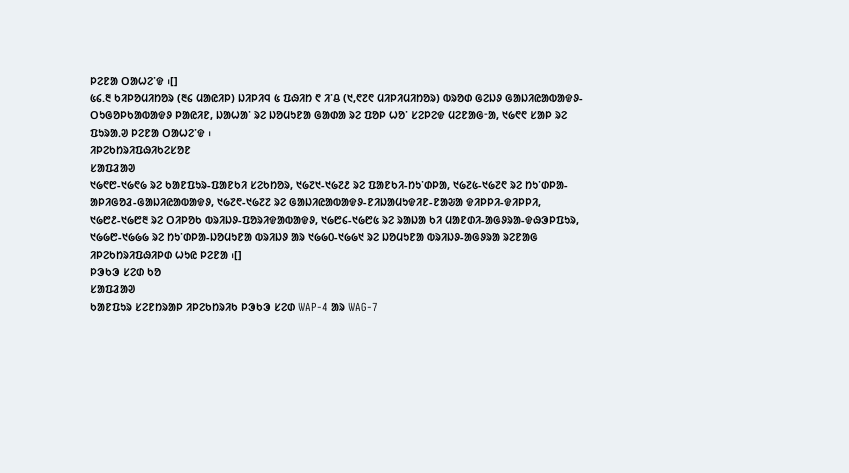ᱞᱮᱱᱟ ᱛᱟᱦᱮᱸᱫ ᱾[]
᱕᱔.᱓ ᱠᱤᱞᱚᱢᱤᱴᱚᱨ (᱓᱔ ᱢᱟᱭᱤᱞ) ᱡᱤᱞᱤᱧ ᱕ ᱯᱷᱤᱴ ᱖ ᱤᱸᱪ (᱑,᱖᱗᱖ ᱢᱤᱞᱤᱢᱤᱴᱚᱨ) ᱵᱨᱚᱰ ᱜᱮᱡᱽ ᱜᱟᱡᱤᱭᱟᱵᱟᱫᱽ-ᱛᱩᱜᱚᱞᱠᱟᱵᱟᱫᱽ ᱞᱟᱭᱤᱱ, ᱡᱟᱦᱟᱸ ᱨᱮ ᱡᱚᱢᱩᱱᱟ ᱜᱟᱰᱟ ᱨᱮ ᱯᱚᱞ ᱦᱚᱸ ᱥᱮᱞᱮᱫ ᱢᱮᱱᱟᱜᱼᱟ, ᱑᱙᱖᱖ ᱥᱟᱞ ᱨᱮ ᱯᱩᱨᱟᱹᱣ ᱞᱮᱱᱟ ᱛᱟᱦᱮᱸᱫ ᱾
ᱤᱞᱮᱠᱴᱨᱤᱯᱷᱤᱠᱮᱥᱚᱱ
ᱥᱟᱯᱲᱟᱣ
᱑᱙᱖᱘-᱑᱙᱖᱙ ᱨᱮ ᱠᱟᱱᱯᱩᱨ-ᱯᱟᱱᱠᱤ ᱥᱮᱠᱴᱚᱨ, ᱑᱙᱗᱑-᱑᱙᱗᱒ ᱨᱮ ᱯᱟᱱᱠᱤ-ᱴᱩᱸᱰᱞᱟ, ᱑᱙᱗᱕-᱑᱙᱗᱖ ᱨᱮ ᱴᱩᱸᱰᱞᱟ-ᱟᱞᱤᱜᱚᱲ-ᱜᱟᱡᱤᱭᱟᱵᱟᱫᱽ, ᱑᱙᱗᱖-᱑᱙᱗᱗ ᱨᱮ ᱜᱟᱡᱤᱭᱟᱵᱟᱫᱽ-ᱱᱤᱡᱟᱢᱩᱫᱤᱱ-ᱱᱟᱶᱟ ᱫᱤᱞᱞᱤ-ᱫᱤᱞᱞᱤ, ᱑᱙᱘᱒-᱑᱙᱘᱓ ᱨᱮ ᱛᱤᱞᱚᱠ ᱵᱨᱤᱡᱽ-ᱯᱚᱨᱤᱫᱟᱵᱟᱫᱽ, ᱑᱙᱘᱔-᱑᱙᱘᱕ ᱨᱮ ᱨᱟᱡᱟ ᱠᱤ ᱢᱟᱱᱰᱤ-ᱟᱜᱽᱨᱟ-ᱫᱷᱳᱞᱯᱩᱨ, ᱑᱙᱙᱘-᱑᱙᱙᱙ ᱨᱮ ᱴᱩᱸᱰᱞᱟ-ᱡᱚᱢᱩᱱᱟ ᱵᱨᱤᱡᱽ ᱟᱨ ᱑᱙᱙᱐-᱑᱙᱙᱑ ᱨᱮ ᱡᱚᱢᱩᱱᱟ ᱵᱨᱤᱡᱽ-ᱟᱜᱽᱨᱟ ᱨᱮᱱᱟᱜ ᱤᱞᱮᱠᱴᱨᱤᱯᱷᱤᱞᱰ ᱦᱩᱭ ᱞᱮᱱᱟ ᱾[]
ᱞᱳᱠᱳ ᱥᱮᱰ ᱠᱚ
ᱥᱟᱯᱲᱟᱣ
ᱠᱟᱱᱯᱩᱨ ᱥᱮᱱᱴᱨᱟᱞ ᱤᱞᱮᱠᱴᱨᱤᱠ ᱞᱳᱠᱳ ᱥᱮᱰ WAP-4 ᱟᱨ WAG-7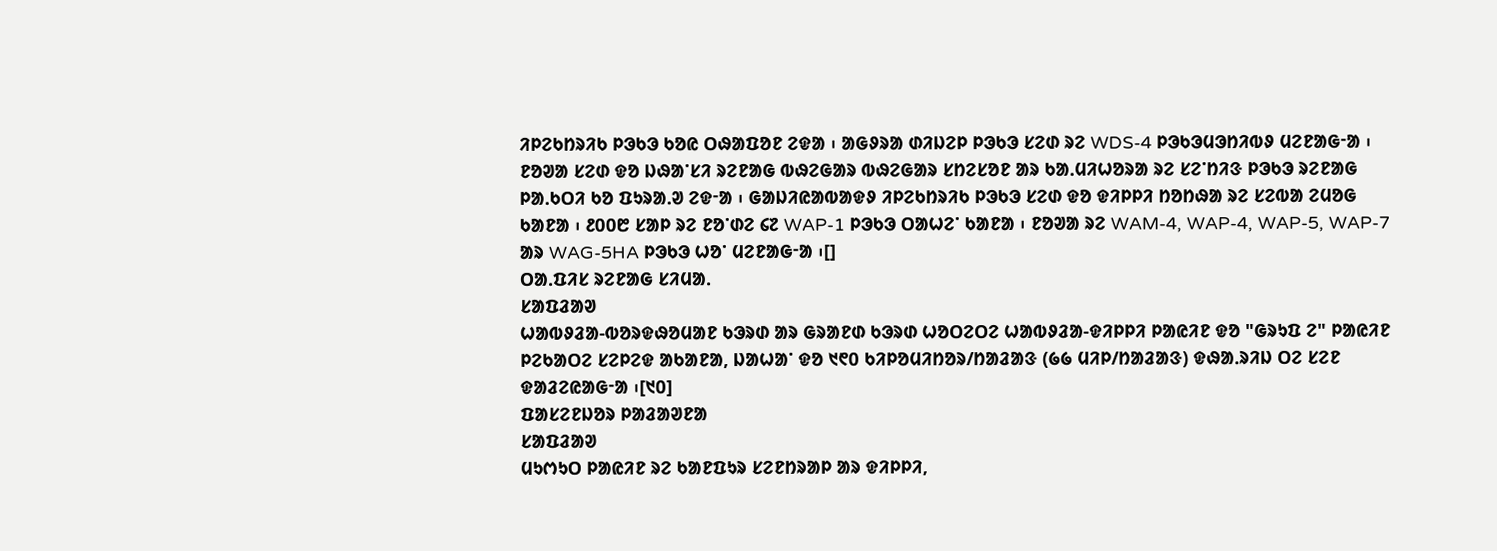ᱤᱞᱮᱠᱴᱨᱤᱠ ᱞᱳᱠᱳ ᱠᱚᱭ ᱛᱷᱟᱯᱚᱱ ᱮᱫᱟ ᱾ ᱟᱜᱽᱨᱟ ᱰᱤᱡᱮᱞ ᱞᱳᱠᱳ ᱥᱮᱰ ᱨᱮ WDS-4 ᱞᱳᱠᱳᱢᱳᱴᱤᱵᱽ ᱢᱮᱱᱟᱜᱼᱟ ᱾ ᱱᱚᱣᱟ ᱥᱮᱰ ᱫᱚ ᱡᱷᱟᱸᱥᱤ ᱨᱮᱱᱟᱜ ᱵᱷᱮᱜᱟᱨ ᱵᱷᱮᱜᱟᱨ ᱥᱴᱮᱥᱚᱱ ᱟᱨ ᱠᱟᱹᱢᱤᱦᱚᱨᱟ ᱨᱮ ᱥᱮᱸᱴᱤᱝ ᱞᱳᱠᱳ ᱨᱮᱱᱟᱜ ᱞᱟᱹᱠᱛᱤ ᱠᱚ ᱯᱩᱨᱟᱹᱣ ᱮᱫᱼᱟ ᱾ ᱜᱟᱡᱤᱭᱟᱵᱟᱫᱽ ᱤᱞᱮᱠᱴᱨᱤᱠ ᱞᱳᱠᱳ ᱥᱮᱰ ᱫᱚ ᱫᱤᱞᱞᱤ ᱴᱚᱴᱷᱟ ᱨᱮ ᱥᱮᱵᱟ ᱮᱢᱚᱜ ᱠᱟᱱᱟ ᱾ ᱒᱐᱐᱘ ᱥᱟᱞ ᱨᱮ ᱱᱚᱸᱰᱮ ᱔᱗ WAP-1 ᱞᱳᱠᱳ ᱛᱟᱦᱮᱸ ᱠᱟᱱᱟ ᱾ ᱱᱚᱣᱟ ᱨᱮ WAM-4, WAP-4, WAP-5, WAP-7 ᱟᱨ WAG-5HA ᱞᱳᱠᱳ ᱦᱚᱸ ᱢᱮᱱᱟᱜᱼᱟ ᱾[]
ᱛᱟᱹᱯᱤᱥ ᱨᱮᱱᱟᱜ ᱥᱤᱢᱟᱹ
ᱥᱟᱯᱲᱟᱣ
ᱦᱟᱵᱽᱲᱟ-ᱵᱚᱨᱫᱷᱚᱢᱟᱱ ᱠᱳᱨᱰ ᱟᱨ ᱜᱨᱟᱱᱰ ᱠᱳᱨᱰ ᱦᱚᱛᱮᱛᱮ ᱦᱟᱵᱽᱲᱟ-ᱫᱤᱞᱞᱤ ᱞᱟᱭᱤᱱ ᱫᱚ "ᱜᱨᱩᱯ ᱮ" ᱞᱟᱭᱤᱱ ᱞᱮᱠᱟᱛᱮ ᱥᱮᱞᱮᱫ ᱟᱠᱟᱱᱟ, ᱡᱟᱦᱟᱸ ᱫᱚ ᱑᱖᱐ ᱠᱤᱞᱚᱢᱤᱴᱚᱨ/ᱴᱟᱲᱟᱝ (᱙᱙ ᱢᱤᱞ/ᱴᱟᱲᱟᱝ) ᱫᱷᱟᱹᱨᱤᱡ ᱛᱮ ᱥᱮᱱ ᱫᱟᱲᱮᱭᱟᱜᱼᱟ ᱾[᱑᱐]
ᱯᱟᱥᱮᱱᱡᱚᱨ ᱞᱟᱲᱟᱣᱱᱟ
ᱥᱟᱯᱲᱟᱣ
ᱢᱩᱬᱩᱛ ᱞᱟᱭᱤᱱ ᱨᱮ ᱠᱟᱱᱯᱩᱨ ᱥᱮᱱᱴᱨᱟᱞ ᱟᱨ ᱫᱤᱞᱞᱤ,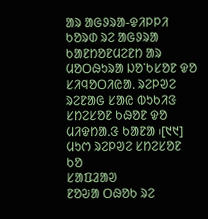ᱟᱨ ᱟᱜᱽᱨᱟ-ᱫᱤᱞᱞᱤ ᱠᱚᱨᱰ ᱨᱮ ᱟᱜᱽᱨᱟ ᱠᱟᱱᱴᱚᱱᱢᱮᱱᱴ ᱟᱨ ᱢᱚᱛᱷᱩᱨᱟ ᱡᱚᱸᱠᱥᱚᱱ ᱫᱚ ᱥᱤᱧᱚᱛᱤᱭᱟᱹ ᱨᱮᱞᱣᱮ ᱨᱮᱱᱟᱜ ᱥᱟᱭ ᱵᱩᱠᱤᱝ ᱥᱴᱮᱥᱚᱱ ᱠᱷᱚᱱ ᱫᱚ ᱢᱤᱫᱴᱟᱹᱝ ᱠᱟᱱᱟ ᱾[᱑᱑]
ᱢᱩᱬ ᱨᱮᱞᱣᱮ ᱥᱴᱮᱥᱚᱱ ᱠᱚ
ᱥᱟᱯᱲᱟᱣ
ᱱᱚᱶᱟ ᱛᱷᱚᱠ ᱨᱮ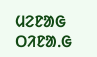ᱢᱮᱱᱟᱜ ᱛᱤᱱᱟᱹᱜ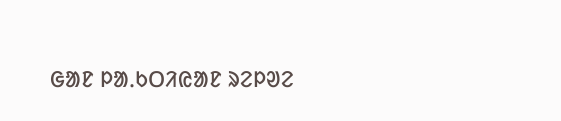ᱜᱟᱱ ᱞᱟᱹᱠᱛᱤᱭᱟᱱ ᱨᱮᱞᱣᱮ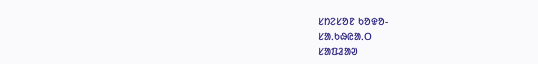ᱥᱴᱮᱥᱚᱱ ᱠᱚᱫᱚ-
ᱥᱟᱹᱠᱷᱭᱟᱹᱛ
ᱥᱟᱯᱲᱟᱣ